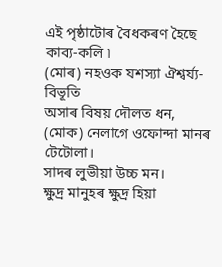এই পৃষ্ঠাটোৰ বৈধকৰণ হৈছে
কাব্য-কলি ৷
(মোৰ) নহওক যশস্যা ঐশ্বৰ্য্য-বিভূতি
অসাৰ বিষয় দৌলত ধন,
(মোক) নেলাগে ওফোন্দা মানৰ টেটোলা।
সাদৰ লুভীয়া উচ্চ মন।
ক্ষুদ্ৰ মানুহৰ ক্ষুদ্ৰ হিয়া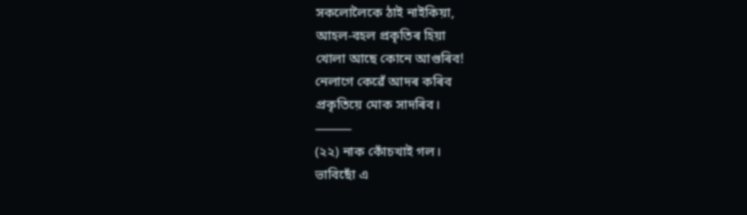সকলোলৈকে ঠাই নাইকিয়া,
আহল-বহল প্ৰকৃতিৰ হিয়া
খোলা আছে কোনে আগুৰিব!
নেলাগে কেৱেঁ আদৰ কৰিব
প্ৰকৃতিয়ে মোক সাদৰিব।
⸻
(২২) নাক কোঁচখাই গল।
ভাবিছোঁ এ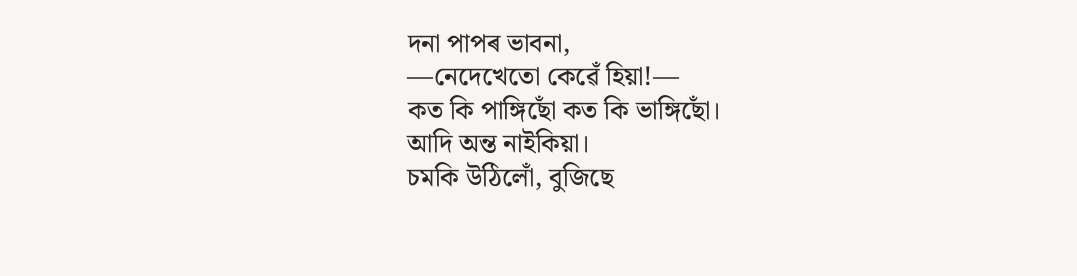দনা পাপৰ ভাবনা,
—নেদেখেতো কেৱেঁ হিয়া!—
কত কি পাঙ্গিছোঁ কত কি ভাঙ্গিছোঁ।
আদি অন্ত নাইকিয়া।
চমকি উঠিলোঁ, বুজিছে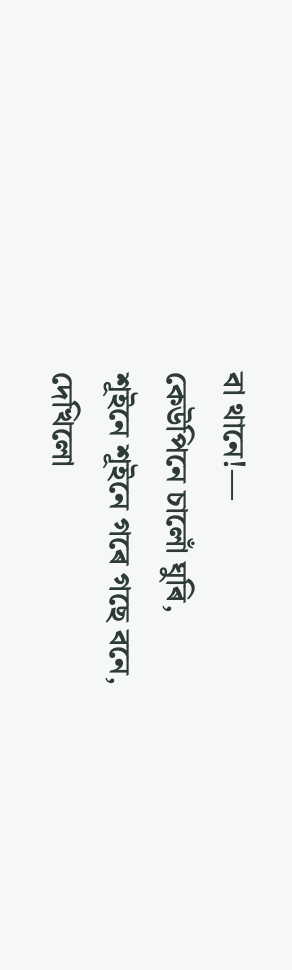বা থানে!—
কেউপিনে চালোঁ ঘুৰি,
শূইনে শূইনে গৰে গছে বনে,
দেখিলো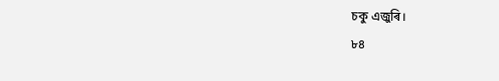চকু এজুৰি।
৮৪